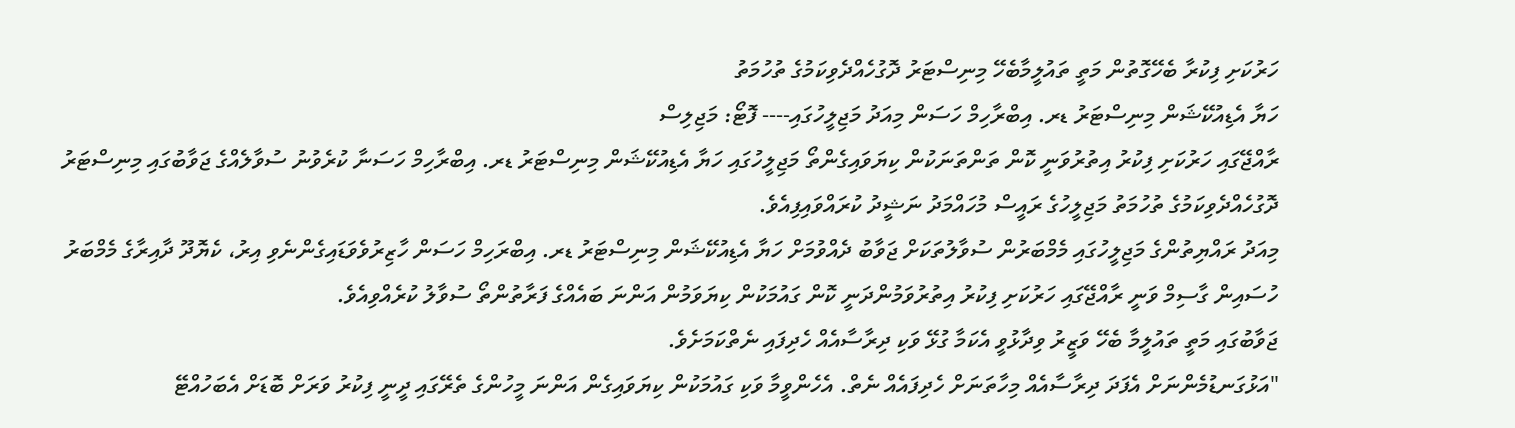ހަރުކަށި ފިކުރާ ބެހޭގޮތުން މަތީ ތައުލީމާބެހޭ މިނިސްޓަރު ދޮގުހެއްދެވިކަމުގެ ތުހުމަތު
ހަޔާ އެޑިއުކޭޝަން މިނިސްޓަރު ޑރ. އިބްރާހިމް ހަސަން މިއަދު މަޖިލީހުގައި---- ފޮޓޯ: މަޖިލިސް
ރާއްޖޭގައި ހަރުކަށި ފިކުރު އިތުރުވަނީ ކޮން ތަންތަނަކުން ކިޔަވައިގެންތޯ މަޖިލީހުގައި ހަޔާ އެޑިއުކޭޝަން މިނިސްޓަރު ޑރ. އިބްރާހިމް ހަސަނާ ކުރެވުނު ސުވާލެއްގެ ޖަވާބުގައި މިނިސްޓަރު ދޮގުހެއްދެވިކަމުގެ ތުހުމަތު މަޖިލީހުގެ ރައީސް މުހައްމަދު ނަޝީދު ކުރައްވައިފިއެވެ.
މިއަދު ރައްޔިތުންގެ މަޖިލީހުގައި މެމްބަރުން ސުވާލުތަކަށް ޖަވާބު ދެއްވުމަށް ހަޔާ އެޑިއުކޭޝަން މިނިސްޓަރު ޑރ. އިބްރަހިމް ހަސަން ހާޒިރުވެވަޑައިގެންނެވި އިރު، ކެޔޮދޫ ދާއިރާގެ މެމްބަރު ހުސައިން ގާސިމް ވަނީ ރާއްޖޭގައި ހަރުކަށި ފިކުރު އިތުރުވަމުންދަނީ ކޮން ގައުމަކުން ކިޔަވަމުން އަންނަ ބައެއްގެ ފަރާތުންތޯ ސުވާލު ކުރެއްވިއެވެ.
ޖަވާބުގައި މަތީ ތައުލީމާ ބެހޭ ވަޒީރު ވިދާޅުވީ އެކަމާ ގުޅޭ ވަކި ދިރާސާއެއް ހެދިފައި ނެތްކަމަށެވެ.
"އަޅުގަނޑުމެންނަށް އެފަދަ ދިރާސާއެއް މިހާތަނަށް ހެދިފައެއް ނެތް. އެހެންވީމާ ވަކި ގައުމަކުން ކިޔަވައިގެން އަންނަ މީހުންގެ ތެރޭގައި ދީނީ ފިކުރު ވަރަށް ބޮޑަށް އެބަހުއްޓޭ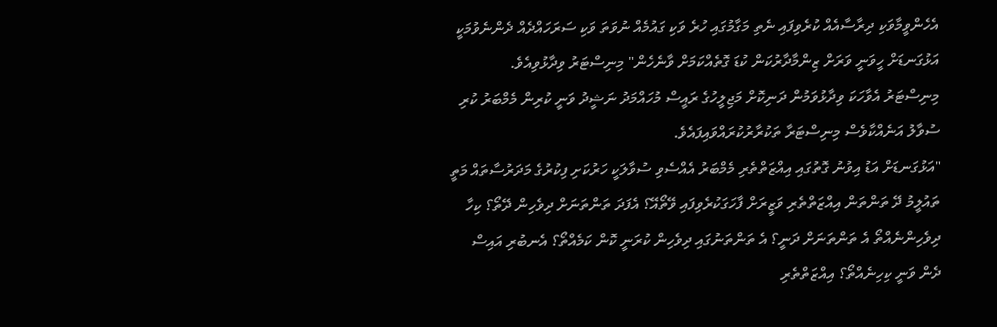އެހެންވީމާވަކި ދިރާސާއެއް ކުރެވިފައި ނެތި މަގާމުގައި ހުރެ ވަކި ގައުމެއް ނުވަތަ ވަކި ސަރަހައްދެއް ދެންނެވުމަކީ އަޅުގަނޑަށް ހީވަނީ ވަރަށް ޒިންމާދާރުކަން ކުޑަ ގޮތެއްކަމަށް ވާނެހެން" މިނިސްޓަރު ވިދާޅުވިއެވެ.
މިނިސްޓަރު އެވާހަކަ ވިދާޅުވަމުން ދަނިކޮށް މަޖިލީހުގެ ރައީސް މުހައްމަދު ނަޝީދު ވަނީ ކުރިން މެމްބަރު ކުރި ސުވާލު އަނެއްކާވެސް މިނިސްޓަރާ ތަކުރާރުކުރައްވައިފައެވެ.
"އަޅުގަނޑަށް އަޑު އިވުނު ގޮތުގައި އިއްޒަތްތެރި މެމްބަރު އެއްސެވި ސުވާލަކީ ހަރުކަށި ފިކުރުގެ މަދަރުސާތައް މަތީ ތައުލީމު ދޭ ތަންތަން އިއްޒަތްތެރި ވަޒީރަށް ފާހަގަކުރެވިފައި ވޭތޯއޭ؟ އެފަދަ ތަންތަނަށް ދިވެހިން ދޭތޯ؟ ކިހާ ދިވެހިންނެއްތޯ އެ ތަންތަނަށް ދަނީ؟ އެ ތަންތަނުގައި ދިވެހިން ކުރަނީ ކޮން ކަމެއްތޯ؟ އެނބުރި އައިސް ދެން ވަނީ ކިހިނެއްތޯ؟ އިއްޒަތްތެރި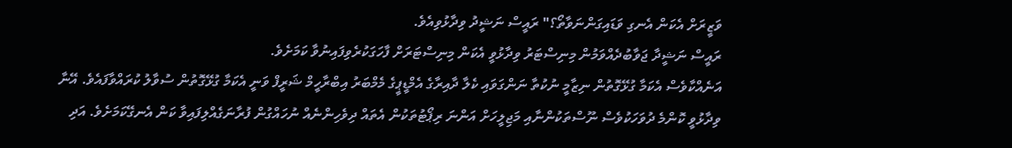ވަޒީރަށް އެކަން އެނގި ވަޑައިގަންނަވާތޯ؟" ރައީސް ނަޝީދު ވިދާޅުވިއެވެ.
ރައީސް ނަޝީދާ ޖަވާބުދެއްވަމުން މިނިސްޓަރު ވިދާޅުވީ އެކަން މިނިސްޓަރަށް ފާހަގަކުރެވިފައިނުވާ ކަމަށެވެ.
އަނެއްކާވެސް އެކަމާ ގުޅޭގޮތުން ނިޒާމީ ނުކުތާ ނަންގަވައި ކެލާ ދާއިރާގެ އެމްޑީޕީގެ މެމްބަރު އިބްރާހީމް ޝަރީފް ވަނީ އެކަމާ ގުޅޭގޮތުން ސުވާލު ކުރައްވާފައެވެ. އޭނާ ވިދާޅުވީ ކޮންމެ ދުވަހަކުވެސް ނޫސްތަކުންނާއި މަޖިލީހަށް އަންނަ ރިޕޯޓުތަކުން އެތައް ދިވެހިންނެއް ނުހައްގުން ފުރާނަގެއްލިފައިވާ ކަން އެނގޭކަމަށެވެ. އަދި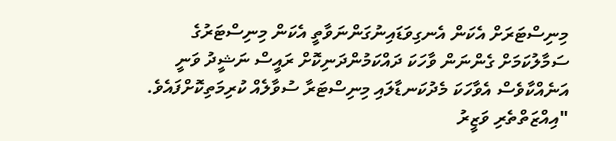މިނިސްޓަރަށް އެކަން އެނގިވަޑައިނުގަންނަވާތީ އެކަން މިނިސްޓަރުގެ ސަމާލުކަމަށް ގެންނަން ވާހަކަ ދައްކަމުންދަނިކޮށް ރައީސް ނަޝީދު ވަނީ އަނެއްކާވެސް އެވާހަކަ މެދުކަނޑާލައި މިނިސްޓަރާ ސުވާލެއް ކުރިމަތިކޮށްފައެވެ.
"އިއްޒަތްތެރި ވަޒީރު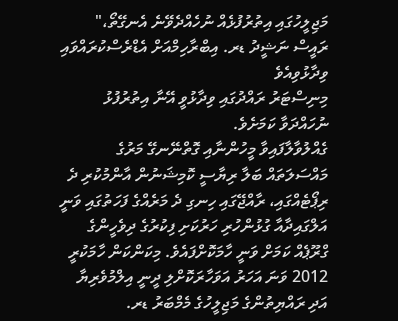މަޖިލީހުގައި އިތުރުފުޅެއް ނުހެއްދެވޭނެ އެނގޭތޯ،" ރައީސް ނަޝީދު ޑރ. އިބްރާހިމްއަށް އެޑްރެސްކުރައްވައި ވިދާޅުވިއެވެ
މިނިސްޓަރު ރައްދުގައި ވިދާޅުވީ އޭނާ އިތުރުފުޅު ނުހައްދަވާ ކަމަށެވެ.
ގެއްލުވާލާފައިވާ މީހުންނާއި ގޮތްނޭނގޭ މަރުގެ މައްސަލަތައް ބަލާ ރިޔާސީ ކޮމިޝަނުން އާންމުކުރި ދެ ރިޕޯޓެއްގައި، ރާއްޖޭގައި ހިނގި ދެ މަރެއްގެ ފަހަތުގައި ވަނީ އަލްގައިދާއާ ގުޅުންހުރި ހަރުކަށި ފިކުރުގެ ދިވެހީންގެ ގްރޫޕެއް ކަމަށް ވަނީ ހާމަކޮށްފައެވެ. މިކަންކަން ހާމަކުރީ 2012 ވަނަ އަހަރު އަވަހާރަކޮށްލި ދީނީ އިލްމުވެރިޔާ އަދި ރައްޔިތުންގެ މަޖިލީހުގެ މެމްބަރު ޑރ.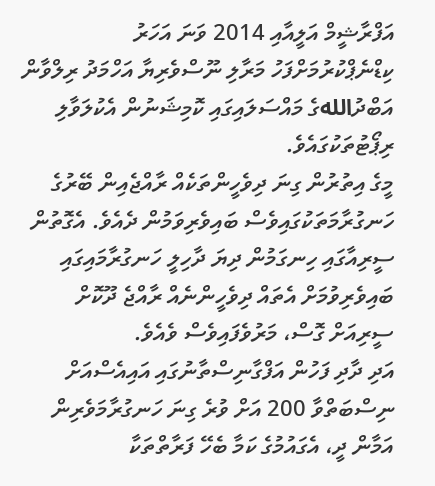އަފްރާޝީމް އަލީއާއި 2014 ވަނަ އަހަރު ކިޑްނެޕްކުރުމަށްފަހު މަރާލި ނޫސްވެރިޔާ އަހްމަދު ރިލްވާން އަބްދުاللهގެ މައްސަލައިގައި ކޮމިޝަނުން އެކުލަވާލި ރިޕޯޓުތަކުގައެވެ.
މީގެ އިތުރުން ގިނަ ދިވެހީންތަކެއް ރާއްޖެއިން ބޭރުގެ ހަނގުރާމަތަކުގައިވެސް ބައިވެރިވަމުން ދެއެވެ. އެގޮތުން ސީރިއާގައި ހިނގަމުން ދިޔަ ދާހިލީ ހަނގުރާމައިގައި ބައިވެރިވުމަށް އެތައް ދިވެހީންނެއް ރާއްޖެ ދޫކޮށް ސީރިއަށް ގޮސް، މަރުވެފައިވެސް ވެއެވެ.
އަދި ދާދި ފަހުން އަފްގާނިސްތާނުގައި އައިއެސްއަށް ނިސްބަތްވާ 200 އަށް ވުރެ ގިނަ ހަނގުރާމަވެރިން އަމާން ދީ، އެގައުމުގެ ކަމާ ބެހޭ ފަރާތްތަކާ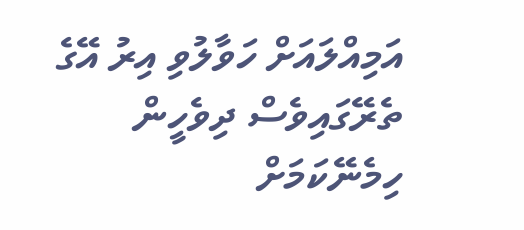އަމިއްލައަށް ހަވާލުވި އިރު އޭގެ ތެރޭގައިވެސް ދިވެހީން ހިމެނޭކަމަށް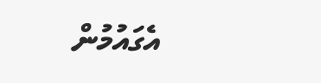އެގައުމުން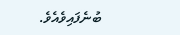ބުނެފައިވެއެވެ.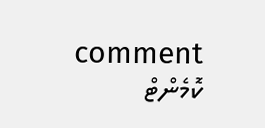comment ކޮމެންޓް